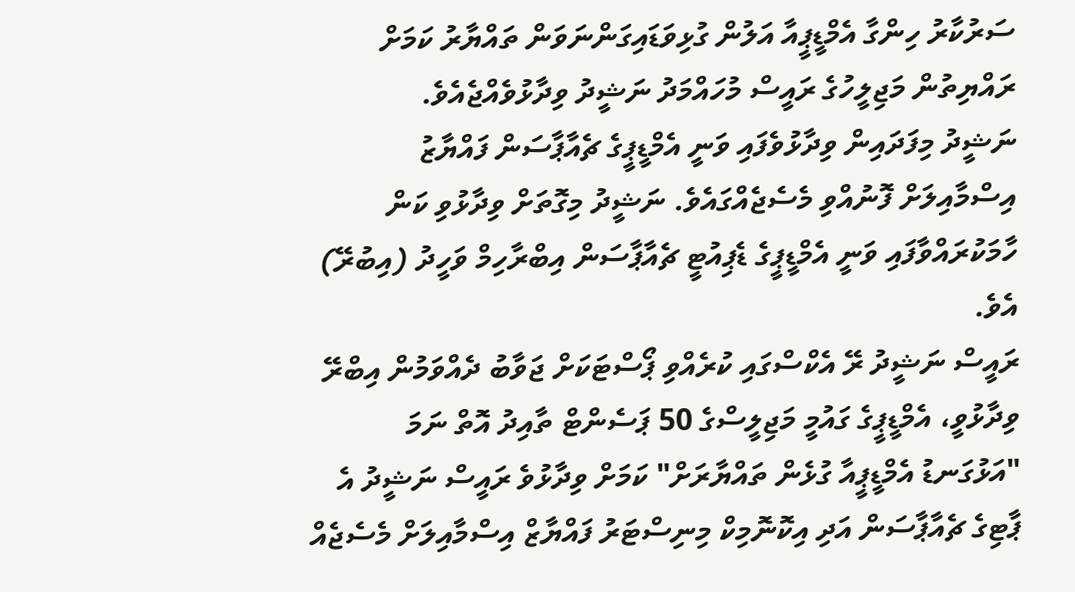ސަރުކާރު ހިންގާ އެމްޑީޕީއާ އަލުން ގުޅިވަޑައިގަންނަވަން ތައްޔާރު ކަމަށް ރައްޔިތުން މަޖިލީހުގެ ރައީސް މުހައްމަދު ނަޝީދު ވިދާޅުވެއްޖެއެވެ.
ނަޝީދު މިފަދައިން ވިދާޅުވެފައި ވަނީ އެމްޑީޕީގެ ޗެއާޕާސަން ފައްޔާޒު އިސްމާއިލަށް ފޮނުއްވި މެސެޖެއްގައެވެ. ނަޝީދު މިގޮތަށް ވިދާޅުވި ކަން ހާމަކުރައްވާފައި ވަނީ އެމްޑީޕީގެ ޑެޕިއުޓީ ޗެއާޕާސަން އިބްރާހިމް ވަހީދު (އިބުރޭ) އެވެ.
ރައީސް ނަޝީދު ރޭ އެކްސްގައި ކުރެއްވި ޕޯސްޓަކަށް ޖަވާބު ދެއްވަމުން އިބްރޭ ވިދާޅުވީ، އެމްޑީޕީގެ ގައުމީ މަޖިލީސްގެ 50 ޕަސެންޓް ތާއިދު އޮތް ނަމަ "އަޅުގަނޑު އެމްޑީޕީއާ ގުޅެން ތައްޔާރަށް" ކަމަށް ވިދާޅުވެ ރައީސް ނަޝީދު އެ ޕާޓިގެ ޗެއާޕާސަން އަދި އިކޮނޮމިކް މިނިސްޓަރު ފައްޔާޒް އިސްމާއިލަށް މެސެޖެއް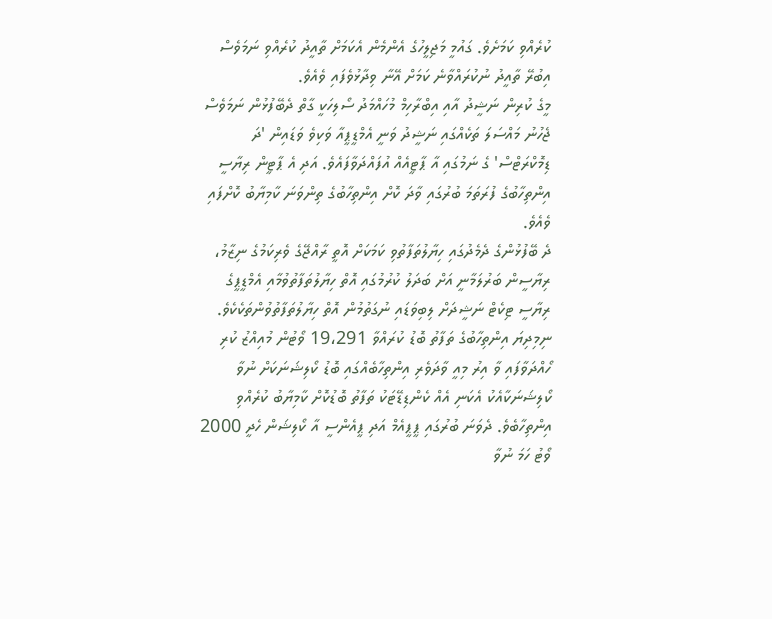ކުރެއްވި ކަމަށެވެ. ގައުމީ މަޖިލީހުގެ އެންމެން އެކަމަށް ތާއީދު ކުރެއްވި ނަމަވެސް އިބުރޭ ތާއީދު ނުކުރައްވާނެ ކަމަށް އޭނާ ވިދާޅުވެފައި ވެއެވެ.
މީގެ ކުރިން ނަޝީދު އާއި އިބްރާހިމް މުހައްމަދު ސޯލިހަކީ ގާތް ދެބޭފުޅުން ނަމަވެސް ޖެހުނު މައްސަލަ ތަކެއްގައި ނަޝީދު ވަނީ އެމްޑީޕީއާ ވަކިވެ ވަޑައިން 'ދަ ޑިމޮކްރަޓްސް' ގެ ނަމުގައި އާ ޕާޓީއެއް އުފައްދަވާފައެވެ. އަދި އެ ޕާޓީން ރިޔާސީ އިންތިހާބުގެ ފުރަތަމަ ބުރުގައި ވާދަ ކޮށް އިންތިހާބުގެ ތިންވަނަ ކާމިޔާބު ކޮށްފައި ވެއެވެ.
ދެ ބޭފުޅުންގެ ދެމެދުގައި ހިޔާލުތަފާތުވި ކަމަކަށް އޮތީ ރާއްޖޭގެ ވެރިކަމުގެ ނިޒާމު، ރިޔާސީން ބަރުލަމާނީ އަށް ބަދަލު ކުރުމުގައި އޮތް ހިޔާލުތަފާތުވުމާއި އެމްޑީޕީގެ ރިޔާސީ ޓިކެޓް ނަޝީދަށް ލިބިވަޑައި ނުގަތުމުން އޮތް ހިޔާލުތަފާތުވުންތަކެކެވެ.
ނިމިދިޔަ އިންތިހާބުގެ ތަފާތު ބޮޑު ކުރައްވާ 19،291 ވޯޓުން މުއިއްޒު ކުރި ހޯއްދަވާފައި ވާ އިރު މިއީ ވާދަވެރި އިންތިހާބެއްގައި ބޮޑު ކޯލިޝަނަކަށް ނުވާ ކޯލިޝަނަކާއެކު އެކަނި އެއް ކެންޑިޑޭޓަކު ތަފާތު ބޮޑުކޮށް ކާމިޔާބު ކުރެއްވި އިންތިހާބެވެ. ދެވަނަ ބުރުގައި ޕީޕީއެމް އަދި ޕީއެންސީ އާ ކޯލިޝަން ހެދީ 2000 ވޯޓު ހަމަ ނުވާ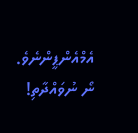އެމްއެންޕީންނެވެ.
ނޯ ނުވައްދާތި!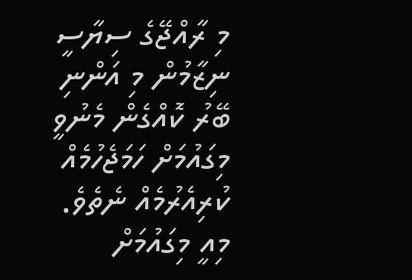މި ރާއްޖޭގެ ސިޔާސީ ނިޒާމުން މި އަންނި ބޭރު ކޮއްގެން މެނުވީ މިގައުމަށް ހަމަޖެހުމެއް ކުރިއެރުމެއް ނެތެވެ. މިއީ މިގައުމަށް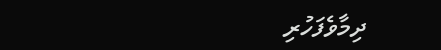ދިމާވެފަހުރި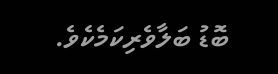ބޮޑު ބަލާވެރިކަމެކެވެ.